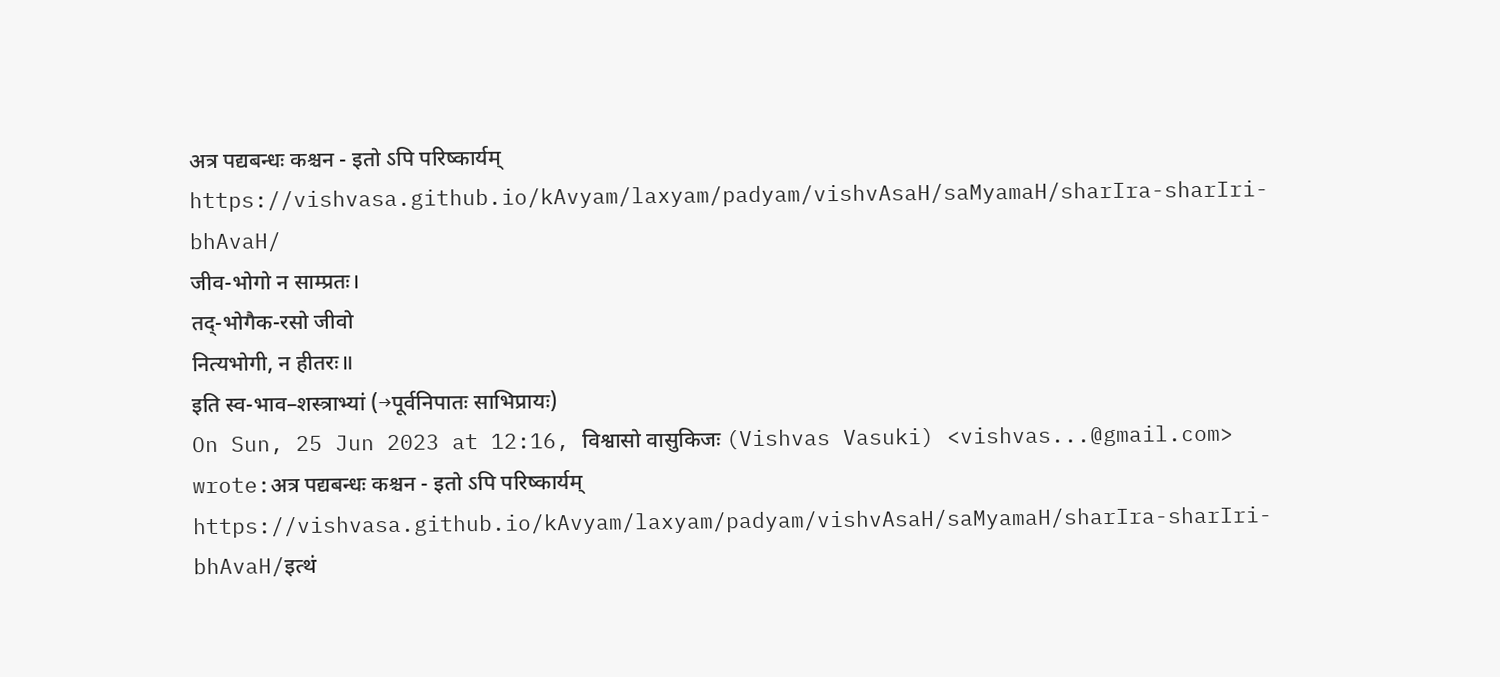अत्र पद्यबन्धः कश्चन - इतो ऽपि परिष्कार्यम् https://vishvasa.github.io/kAvyam/laxyam/padyam/vishvAsaH/saMyamaH/sharIra-sharIri-bhAvaH/
जीव-भोगो न साम्प्रतः।
तद्-भोगैक-रसो जीवो
नित्यभोगी, न हीतरः॥
इति स्व-भाव–शस्त्राभ्यां (→पूर्वनिपातः साभिप्रायः)
On Sun, 25 Jun 2023 at 12:16, विश्वासो वासुकिजः (Vishvas Vasuki) <vishvas...@gmail.com> wrote:अत्र पद्यबन्धः कश्चन - इतो ऽपि परिष्कार्यम् https://vishvasa.github.io/kAvyam/laxyam/padyam/vishvAsaH/saMyamaH/sharIra-sharIri-bhAvaH/इत्थं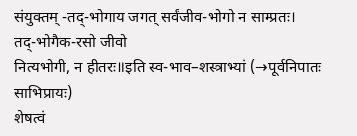संयुक्तम् -तद्-भोगाय जगत् सर्वंजीव-भोगो न साम्प्रतः।
तद्-भोगैक-रसो जीवो
नित्यभोगी, न हीतरः॥इति स्व-भाव–शस्त्राभ्यां (→पूर्वनिपातः साभिप्रायः)
शेषत्वं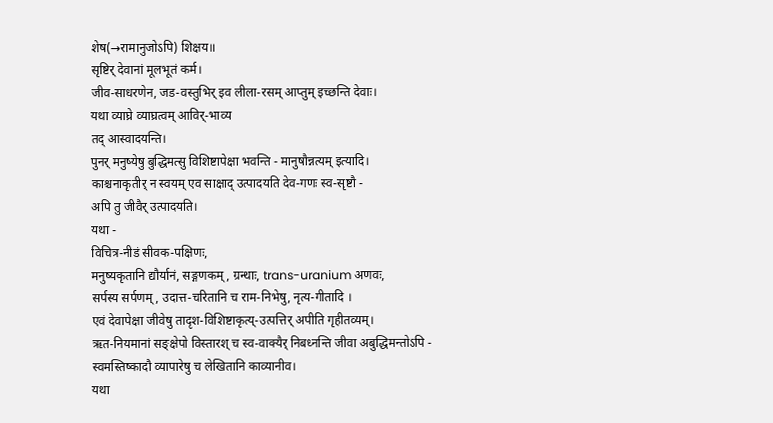शेष(→रामानुजोऽपि) शिक्षय॥
सृष्टिर् देवानां मूलभूतं कर्म।
जीव-साधरणेन, जड-वस्तुभिर् इव लीला-रसम् आप्तुम् इच्छन्ति देवाः।
यथा व्याघ्रे व्याघ्रत्वम् आविर्-भाव्य
तद् आस्वादयन्ति।
पुनर् मनुष्येषु बुद्धिमत्सु विशिष्टापेक्षा भवन्ति - मानुषौन्नत्यम् इत्यादि।
काश्चनाकृतीर् न स्वयम् एव साक्षाद् उत्पादयति देव-गणः स्व-सृष्टौ -
अपि तु जीवैर् उत्पादयति।
यथा -
विचित्र-नीडं सीवक-पक्षिणः,
मनुष्यकृतानि द्यौर्यानं, सङ्गणकम्, ग्रन्थाः, trans-uranium अणवः,
सर्पस्य सर्पणम्, उदात्त-चरितानि च राम-निभेषु, नृत्य-गीतादि ।
एवं देवापेक्षा जीवेषु तादृश-विशिष्टाकृत्य्-उत्पत्तिर् अपीति गृहीतव्यम्।
ऋत-नियमानां सङ्क्षेपो विस्तारश् च स्व-वाक्यैर् निबध्नन्ति जीवा अबुद्धिमन्तोऽपि -
स्वमस्तिष्कादौ व्यापारेषु च लेखितानि काव्यानीव।
यथा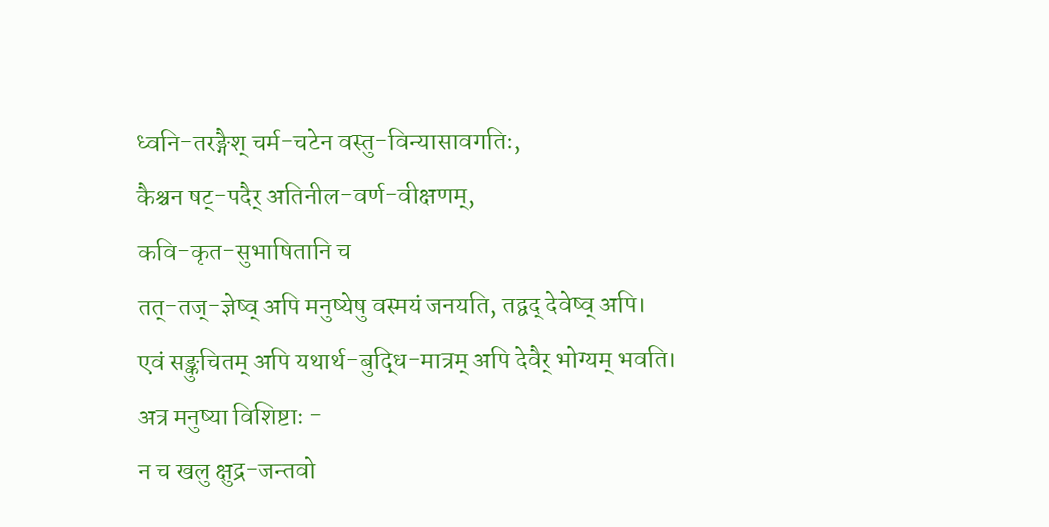ध्वनि-तरङ्गैश् चर्म-चटेन वस्तु-विन्यासावगतिः,
कैश्चन षट्-पदैर् अतिनील-वर्ण-वीक्षणम्,
कवि-कृत-सुभाषितानि च
तत्-तज्-ज्ञेष्व् अपि मनुष्येषु वस्मयं जनयति, तद्वद् देवेष्व् अपि।
एवं सङ्कुचितम् अपि यथार्थ-बुद्धि-मात्रम् अपि देवैर् भोग्यम् भवति।
अत्र मनुष्या विशिष्टाः -
न च खलु क्षुद्र-जन्तवो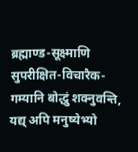ब्रह्माण्ड-सूक्ष्माणि सुपरीक्षित-विचारैक-गम्यानि बोद्धुं शक्नुवन्ति,
यद्य् अपि मनुष्येभ्यो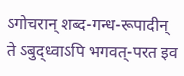ऽगोचरान् शब्द-गन्ध-रूपादीन्
ते ऽबुद्ध्वाऽपि भगवत्-परत इव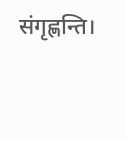संगृह्णन्ति।